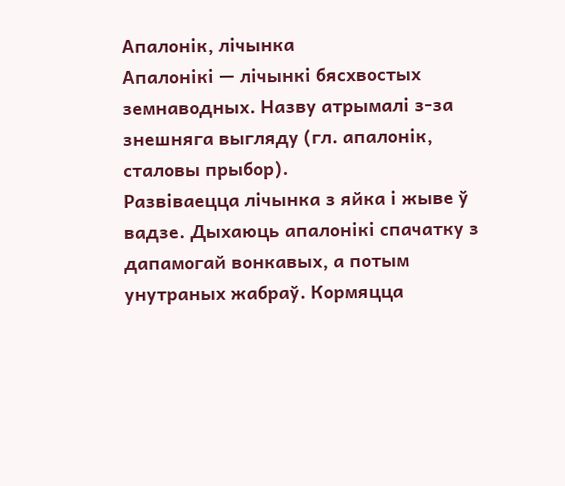Апалонік, лічынка
Апалонікі — лічынкі бясхвостых земнаводных. Назву атрымалі з-за знешняга выгляду (гл. апалонік, сталовы прыбор).
Развіваецца лічынка з яйка і жыве ў вадзе. Дыхаюць апалонікі спачатку з дапамогай вонкавых, а потым унутраных жабраў. Кормяцца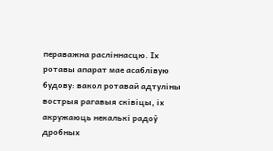пераважна расліннасцю. Іх ротавы апарат мае асаблівую будову: вакол ротавай адтуліны вострыя рагавыя сківіцы, іх акружаюць некалькі радоў дробных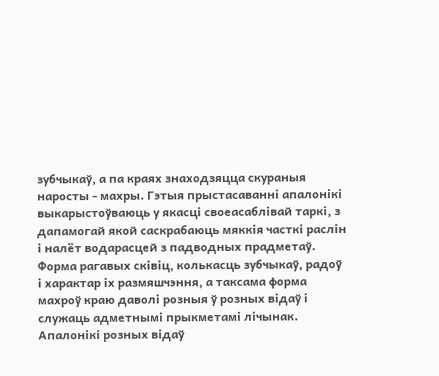зубчыкаў, а па краях знаходзяцца скураныя наросты - махры. Гэтыя прыстасаванні апалонікі выкарыстоўваюць у якасці своеасаблівай таркі, з дапамогай якой саскрабаюць мяккія часткі раслін і налёт водарасцей з падводных прадметаў. Форма рагавых сківіц, колькасць зубчыкаў, радоў і характар іх размяшчэння, а таксама форма махроў краю даволі розныя ў розных відаў і служаць адметнымі прыкметамі лічынак. Апалонікі розных відаў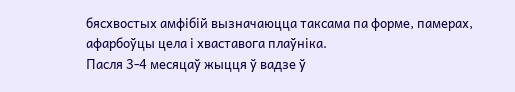бясхвостых амфібій вызначаюцца таксама па форме, памерах, афарбоўцы цела і хваставога плаўніка.
Пасля 3-4 месяцаў жыцця ў вадзе ў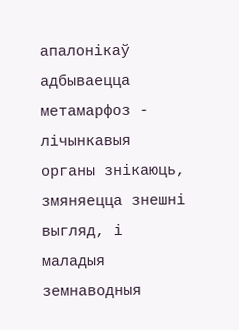апалонікаў адбываецца метамарфоз - лічынкавыя органы знікаюць, змяняецца знешні выгляд, і маладыя земнаводныя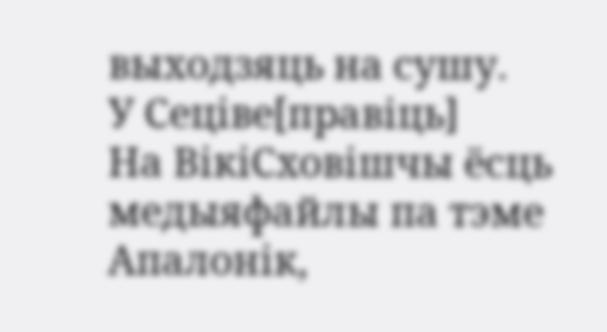выходзяць на сушу.
У Сеціве[правіць]
На ВікіСховішчы ёсць медыяфайлы па тэме Апалонік,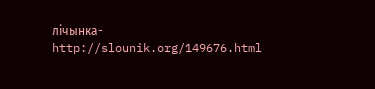лічынка- http://slounik.org/149676.html